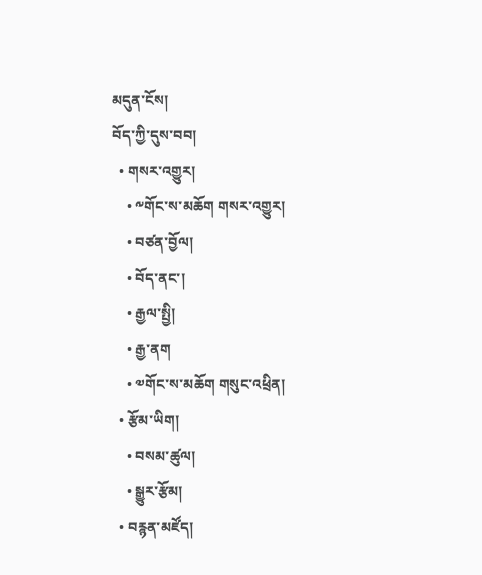མདུན་ངོས།
བོད་ཀྱི་དུས་བབ།
  • གསར་འགྱུར།
    • ༸གོང་ས་མཆོག གསར་འགྱུར།
    • བཙན་བྱོལ།
    • བོད་ནང་།
    • རྒྱལ་སྤྱི།
    • རྒྱ་ནག
    • ༧གོང་ས་མཆོག གསུང་འཕྲིན།
  • རྩོམ་ཡིག།
    • བསམ་ཚུལ།
    • སྒྱུར་རྩོམ།
  • བརྙན་མཛོད།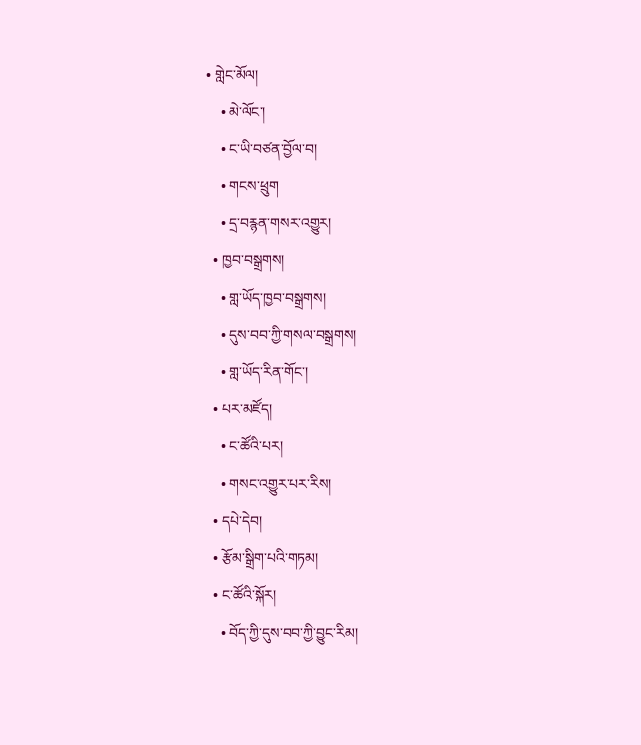• གླེང་མོལ།
    • མེ་ལོང་།
    • ང་ཡི་བཙན་བྱོལ་བ།
    • གངས་ཕྲུག
    • དྲ་བརྙན་གསར་འགྱུར།
  • ཁྱབ་བསྒྲགས།
    • གླ་ཡོད་ཁྱབ་བསྒྲགས།
    • དུས་བབ་ཀྱི་གསལ་བསྒྲགས།
    • གླ་ཡོད་རིན་གོང་།
  • པར་མཛོད།
    • ང་ཚོའི་པར།
    • གསང་འགྱུར་པར་རིས།
  • དཔེ་དེབ།
  • རྩོམ་སྒྲིག་པའི་གཏམ།
  • ང་ཚོའི་སྐོར།
    • བོད་ཀྱི་དུས་བབ་ཀྱི་བྱུང་རིམ།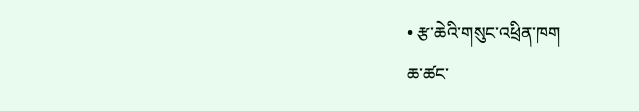• རྩ་ཆེའི་གསུང་འཕྲིན་ཁག
ཆ་ཚང་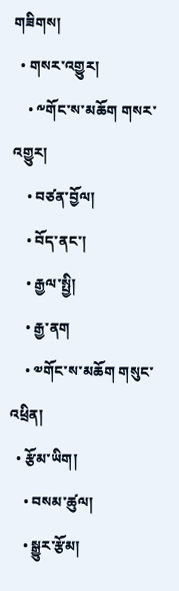གཟིགས།
  • གསར་འགྱུར།
    • ༸གོང་ས་མཆོག གསར་འགྱུར།
    • བཙན་བྱོལ།
    • བོད་ནང་།
    • རྒྱལ་སྤྱི།
    • རྒྱ་ནག
    • ༧གོང་ས་མཆོག གསུང་འཕྲིན།
  • རྩོམ་ཡིག།
    • བསམ་ཚུལ།
    • སྒྱུར་རྩོམ།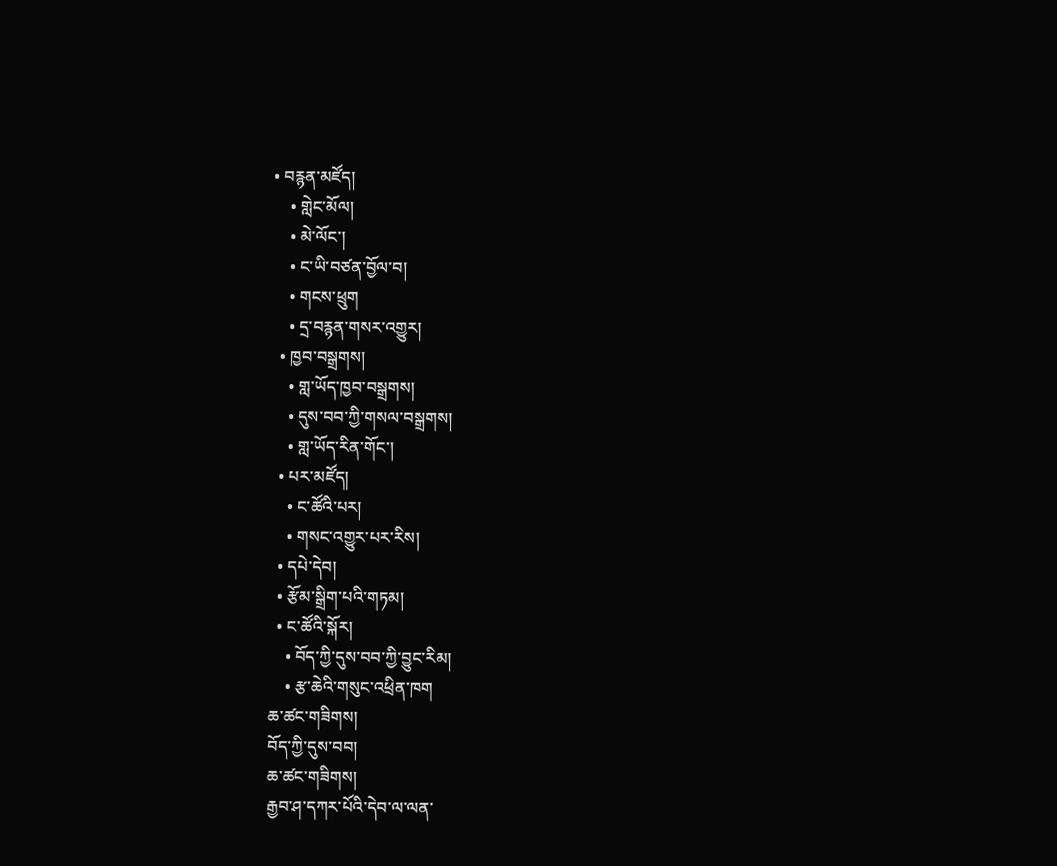• བརྙན་མཛོད།
    • གླེང་མོལ།
    • མེ་ལོང་།
    • ང་ཡི་བཙན་བྱོལ་བ།
    • གངས་ཕྲུག
    • དྲ་བརྙན་གསར་འགྱུར།
  • ཁྱབ་བསྒྲགས།
    • གླ་ཡོད་ཁྱབ་བསྒྲགས།
    • དུས་བབ་ཀྱི་གསལ་བསྒྲགས།
    • གླ་ཡོད་རིན་གོང་།
  • པར་མཛོད།
    • ང་ཚོའི་པར།
    • གསང་འགྱུར་པར་རིས།
  • དཔེ་དེབ།
  • རྩོམ་སྒྲིག་པའི་གཏམ།
  • ང་ཚོའི་སྐོར།
    • བོད་ཀྱི་དུས་བབ་ཀྱི་བྱུང་རིམ།
    • རྩ་ཆེའི་གསུང་འཕྲིན་ཁག
ཆ་ཚང་གཟིགས།
བོད་ཀྱི་དུས་བབ།
ཆ་ཚང་གཟིགས།
རྒྱབ་ཤ་དཀར་པོའི་དེབ་ལ་ལན་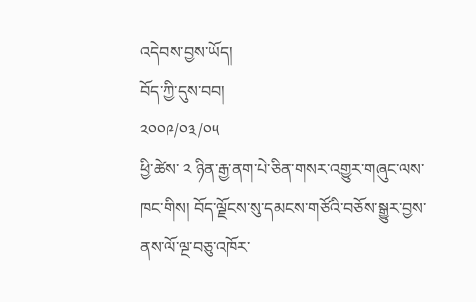འདེབས་བྱས་ཡོད།
བོད་ཀྱི་དུས་བབ།
༢༠༠༩/༠༣/༠༥
ཕྱི་ཚེས་ ༢ ཉིན་རྒྱ་ནག་པེ་ཅིན་གསར་འགྱུར་གཞུང་ལས་ཁང་གིས། བོད་ལྗོངས་སུ་དམངས་གཙོའི་བཅོས་སྒྱུར་བྱས་ནས་ལོ་ལྔ་བཅུ་འཁོར་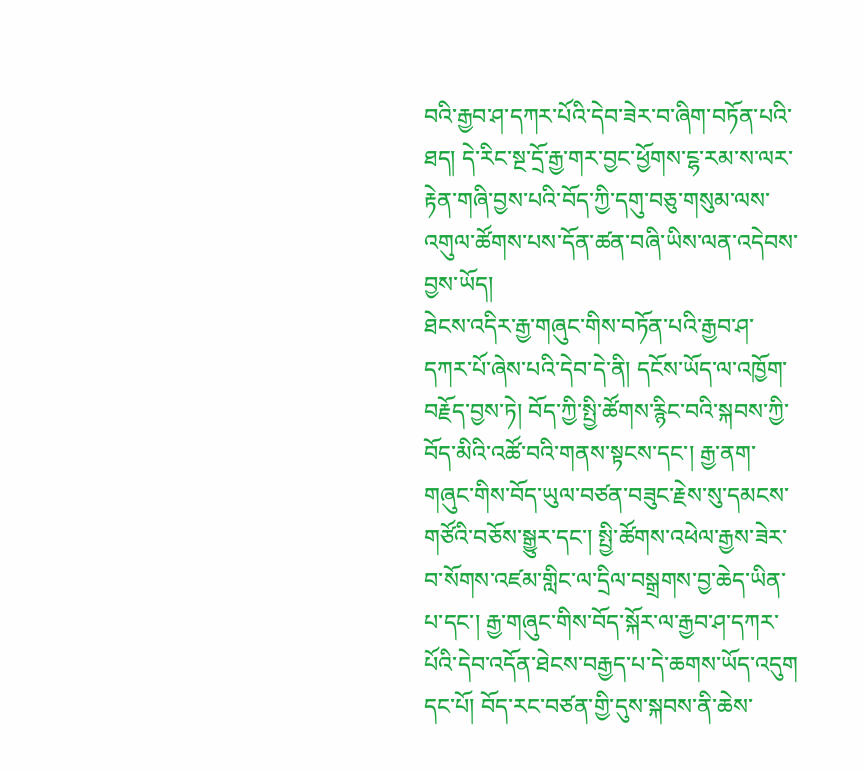བའི་རྒྱབ་ཤ་དཀར་པོའི་དེབ་ཟེར་བ་ཞིག་བཏོན་པའི་ཐད། དེ་རིང་སྔ་དྲོ་རྒྱ་གར་བྱང་ཕྱོགས་ངྷ་རམ་ས་ལར་རྟེན་གཞི་བྱས་པའི་བོད་ཀྱི་དགུ་བཅུ་གསུམ་ལས་འགུལ་ཚོགས་པས་དོན་ཚན་བཞི་ཡིས་ལན་འདེབས་བྱས་ཡོད།
ཐེངས་འདིར་རྒྱ་གཞུང་གིས་བཏོན་པའི་རྒྱབ་ཤ་དཀར་པོ་ཞེས་པའི་དེབ་དེ་ནི། དངོས་ཡོད་ལ་འཁྱོག་བརྗོད་བྱས་ཏེ། བོད་ཀྱི་སྤྱི་ཚོགས་རྙིང་བའི་སྐབས་ཀྱི་བོད་མིའི་འཚོ་བའི་གནས་སྟངས་དང་། རྒྱ་ནག་གཞུང་གིས་བོད་ཡུལ་བཙན་བཟུང་རྗེས་སུ་དམངས་གཙོའི་བཅོས་སྒྱུར་དང་། སྤྱི་ཚོགས་འཕེལ་རྒྱས་ཟེར་བ་སོགས་འཛམ་གླིང་ལ་དྲིལ་བསྒྲགས་བྱ་ཆེད་ཡིན་པ་དང་། རྒྱ་གཞུང་གིས་བོད་སྐོར་ལ་རྒྱབ་ཤ་དཀར་པོའི་དེབ་འདོན་ཐེངས་བརྒྱད་པ་དེ་ཆགས་ཡོད་འདུག དང་པོ། བོད་རང་བཙན་གྱི་དུས་སྐབས་ནི་ཆེས་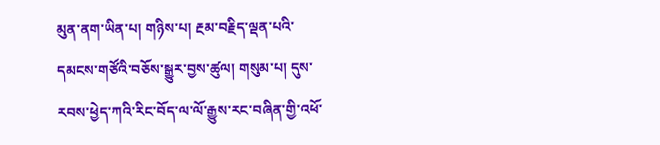མུན་ནག་ཡིན་པ། གཉིས་པ། རྔམ་བརྗིད་ལྡན་པའི་དམངས་གཙོའི་བཅོས་སྒྱུར་བྱས་ཚུལ། གསུམ་པ། དུས་རབས་ཕྱེད་ཀའི་རིང་བོད་ལ་ལོ་རྒྱུས་རང་བཞིན་གྱི་འཕོ་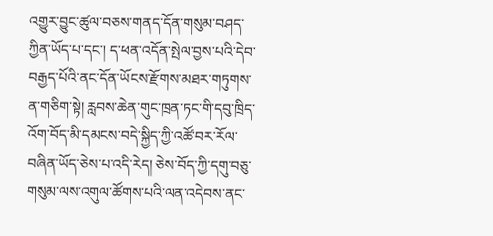འགྱུར་བྱུང་ཚུལ་བཅས་གནད་དོན་གསུམ་བཤད་ཀྱིན་ཡོད་པ་དང་། ད་ཕན་འདོན་སྤེལ་བྱས་པའི་དེབ་བརྒྱད་པོའི་ནང་དོན་ཡོངས་རྫོགས་མཐར་གཏུགས་ན་གཅིག་སྟེ། རླབས་ཆེན་གུང་ཁྲན་ཏང་གི་དབུ་ཁྲིད་འོག་བོད་མི་དམངས་བདེ་སྐྱིད་ཀྱི་འཚོ་བར་རོལ་བཞིན་ཡོད་ཅེས་པ་འདི་རེད། ཅེས་བོད་ཀྱི་དགུ་བཅུ་གསུམ་ལས་འགུལ་ཚོགས་པའི་ལན་འདེབས་ནང་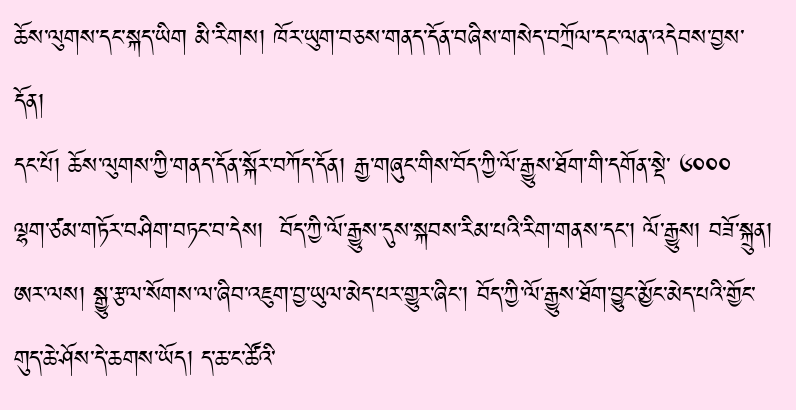ཆོས་ལུགས་དང་སྐད་ཡིག མི་རིགས། ཁོར་ཡུག་བཅས་གནད་དོན་བཞིས་གསེད་བཀྲོལ་དང་ལན་འདེབས་བྱས་དོན།
དང་པོ། ཆོས་ལུགས་ཀྱི་གནད་དོན་སྐོར་བཀོད་དོན། རྒྱ་གཞུང་གིས་བོད་ཀྱི་ལོ་རྒྱུས་ཐོག་གི་དགོན་སྡེ་ ༦༠༠༠ ལྷག་ཙམ་གཏོར་བཤིག་བཏང་བ་དེས།  བོད་ཀྱི་ལོ་རྒྱུས་དུས་སྐབས་རིམ་པའི་རིག་གནས་དང་། ལོ་རྒྱུས། བཟོ་སྐྲུན། ཨར་ལས། སྒྱུ་རྩལ་སོགས་ལ་ཞིབ་འཇུག་བྱ་ཡུལ་མེད་པར་གྱུར་ཞིང་། བོད་ཀྱི་ལོ་རྒྱུས་ཐོག་བྱུང་མྱོང་མེད་པའི་གྱོང་གུད་ཆེ་ཤོས་དེ་ཆགས་ཡོད། ད་ཆ་ང་ཚོའི་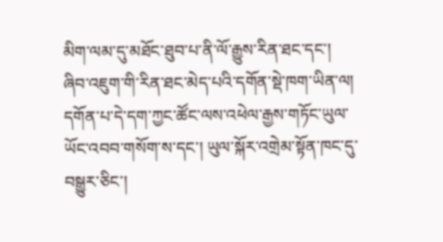མིག་ལམ་དུ་མཐོང་ཐུབ་པ་ནི་ལོ་རྒྱུས་རིན་ཐང་དང་། ཞིབ་འཇུག་གི་རིན་ཐང་མེད་པའི་དགོན་སྡེ་ཁག་ཡིན་ལ། དགོན་པ་དེ་དག་ཀྱང་ཚོང་ལས་འཕེལ་རྒྱས་གཏོང་ཡུལ་ཡོང་འབབ་གསོག་ས་དང་། ཡུལ་སྐོར་འགྲེམ་སྟོན་ཁང་དུ་བསྒྱུར་ཅིང་།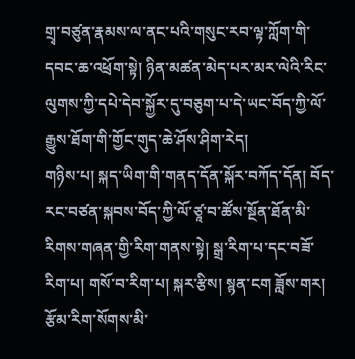གྲྭ་བཙུན་རྣམས་ལ་ནང་པའི་གསུང་རབ་ལྟ་ཀློག་གི་དབང་ཆ་འཕྲོག་སྟེ། ཉིན་མཚན་མེད་པར་མར་ལེའི་རིང་ལུགས་ཀྱི་དཔེ་དེབ་སྐྱོར་དུ་བཅུག་པ་དེ་ཡང་བོད་ཀྱི་ལོ་རྒྱུས་ཐོག་གི་གྱོང་གུད་ཆེ་ཤོས་ཤིག་རེད།
གཉིས་པ། སྐད་ཡིག་གི་གནད་དོན་སྐོར་བཀོད་དོན། བོད་རང་བཙན་སྐབས་བོད་ཀྱི་ལོ་ཙཱ་བ་ཚོས་སྔོན་ཐོན་མི་རིགས་གཞན་གྱི་རིག་གནས་སྟེ། སྒྲ་རིག་པ་དང་བཟོ་རིག་པ། གསོ་བ་རིག་པ། སྐར་རྩིས། སྙན་ངག ཟློས་གར། རྩོམ་རིག་སོགས་མི་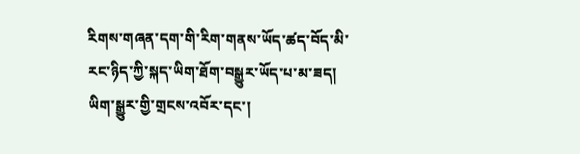རིགས་གཞན་དག་གི་རིག་གནས་ཡོད་ཚད་བོད་མི་རང་ཉིད་ཀྱི་སྐད་ཡིག་ཐོག་བསྒྱུར་ཡོད་པ་མ་ཟད། ཡིག་སྒྱུར་གྱི་གྲངས་འབོར་དང་།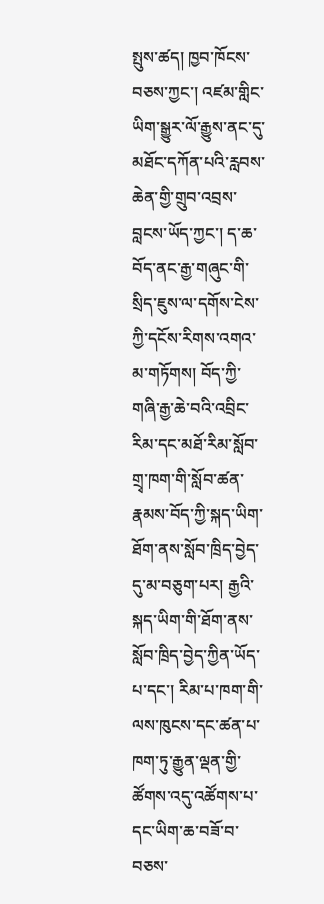སྤུས་ཚད། ཁྱབ་ཁོངས་བཅས་ཀྱང་། འཛམ་གླིང་ཡིག་སྒྱུར་ལོ་རྒྱུས་ནང་དུ་མཐོང་དཀོན་པའི་རླབས་ཆེན་གྱི་གྲུབ་འབྲས་བླངས་ཡོད་ཀྱང་། ད་ཆ་བོད་ནང་རྒྱ་གཞུང་གི་སྲིད་ཇུས་ལ་དགོས་ངེས་ཀྱི་དངོས་རིགས་འགའ་མ་གཏོགས། བོད་ཀྱི་གཞི་རྒྱ་ཆེ་བའི་འབྲིང་རིམ་དང་མཐོ་རིམ་སློབ་གྲྭ་ཁག་གི་སློབ་ཚན་རྣམས་བོད་ཀྱི་སྐད་ཡིག་ཐོག་ནས་སློབ་ཁྲིད་བྱེད་དུ་མ་བཅུག་པར། རྒྱའི་སྐད་ཡིག་གི་ཐོག་ནས་སློབ་ཁྲིད་བྱེད་ཀྱིན་ཡོད་པ་དང་། རིམ་པ་ཁག་གི་ལས་ཁུངས་དང་ཚན་པ་ཁག་ཏུ་རྒྱུན་ལྡན་གྱི་ཚོགས་འདུ་འཚོགས་པ་དང་ཡིག་ཆ་བཟོ་བ་བཅས་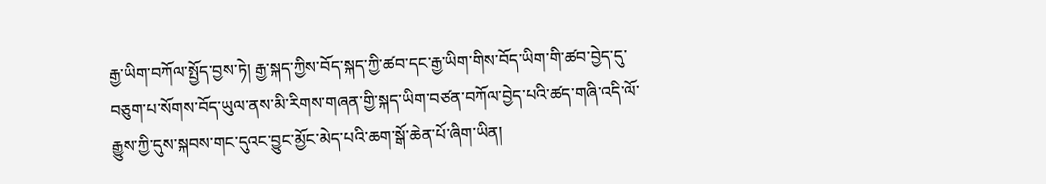རྒྱ་ཡིག་བཀོལ་སྤྱོད་བྱས་ཏེ། རྒྱ་སྐད་ཀྱིས་བོད་སྐད་ཀྱི་ཚབ་དང་རྒྱ་ཡིག་གིས་བོད་ཡིག་གི་ཚབ་བྱེད་དུ་བཅུག་པ་སོགས་བོད་ཡུལ་ནས་མི་རིགས་གཞན་གྱི་སྐད་ཡིག་བཙན་བཀོལ་བྱེད་པའི་ཚད་གཞི་འདི་ལོ་རྒྱུས་ཀྱི་དུས་སྐབས་གང་དུའང་བྱུང་མྱོང་མེད་པའི་ཆག་སྒོ་ཆེན་པོ་ཞིག་ཡིན།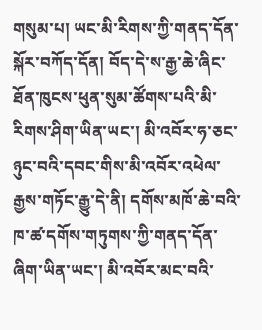གསུམ་པ། ཡང་མི་རིགས་ཀྱི་གནད་དོན་སྐོར་བཀོད་དོན། བོད་དེ་ས་རྒྱ་ཆེ་ཞིང་ཐོན་ཁུངས་ཕུན་སུམ་ཚོགས་པའི་མི་རིགས་ཤིག་ཡིན་ཡང་། མི་འབོར་ཧ་ཅང་ཉུང་བའི་དབང་གིས་མི་འབོར་འཕེལ་རྒྱས་གཏོང་རྒྱུ་དེ་ནི། དགོས་མཁོ་ཆེ་བའི་ཁ་ཚ་དགོས་གཏུགས་ཀྱི་གནད་དོན་ཞིག་ཡིན་ཡང་། མི་འབོར་མང་བའི་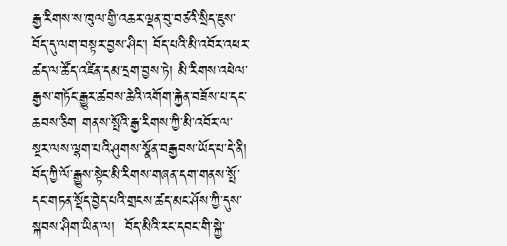རྒྱ་རིགས་ས་ཁུལ་གྱི་འཆར་ལྡན་བུ་བཙའི་སྲིད་ཇུས་བོད་དུ་ལག་བསྟར་བྱས་ཤིང་། བོད་པའི་མི་འབོར་འཕར་ཚད་ལ་ཚོད་འཛིན་དམ་དྲག་བྱས་ཏེ། མི་རིགས་འཕེལ་རྒྱས་གཏོང་རྒྱུར་ཚབས་ཆེའི་འགོག་རྐྱེན་བཟོས་པ་དང་ཆབས་ཅིག གནས་སྤོའི་རྒྱ་རིགས་ཀྱི་མི་འབོར་ལ་སྔར་ལས་ལྷག་པའི་ཤུགས་སྣོན་བརྒྱབས་ཡོད་པ་དེ་ནི། བོད་ཀྱི་ལོ་རྒྱུས་སྟེང་མི་རིགས་གཞན་དག་གནས་སྤོ་དང་གཏན་སྡོད་བྱེད་པའི་གྲངས་ཚད་མང་ཤོས་ཀྱི་དུས་སྐབས་ཤིག་ཡིན་ལ།  བོད་མིའི་རང་དབང་གི་སྐྱེ་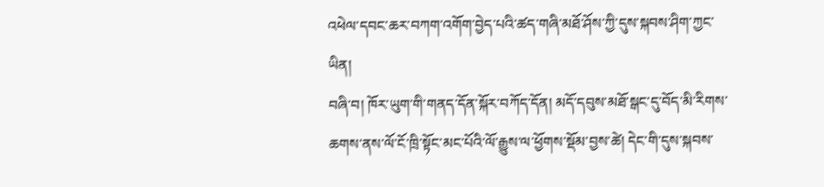འཕེལ་དབང་ཆར་བཀག་འགོག་བྱེད་པའི་ཚད་གཞི་མཐོ་ཤོས་ཀྱི་དུས་སྐབས་ཤིག་ཀྱང་ཡིན།
བཞི་བ། ཁོར་ཡུག་གི་གནད་དོན་སྐོར་བཀོད་དོན། མདོ་དབུས་མཐོ་སྒང་དུ་བོད་མི་རིགས་ཆགས་ནས་ལོ་ངོ་ཁྲི་སྟོང་མང་པོའི་ལོ་རྒྱུས་ལ་ཕྱོགས་སྡོམ་བྱས་ཚེ། དེང་གི་དུས་སྐབས་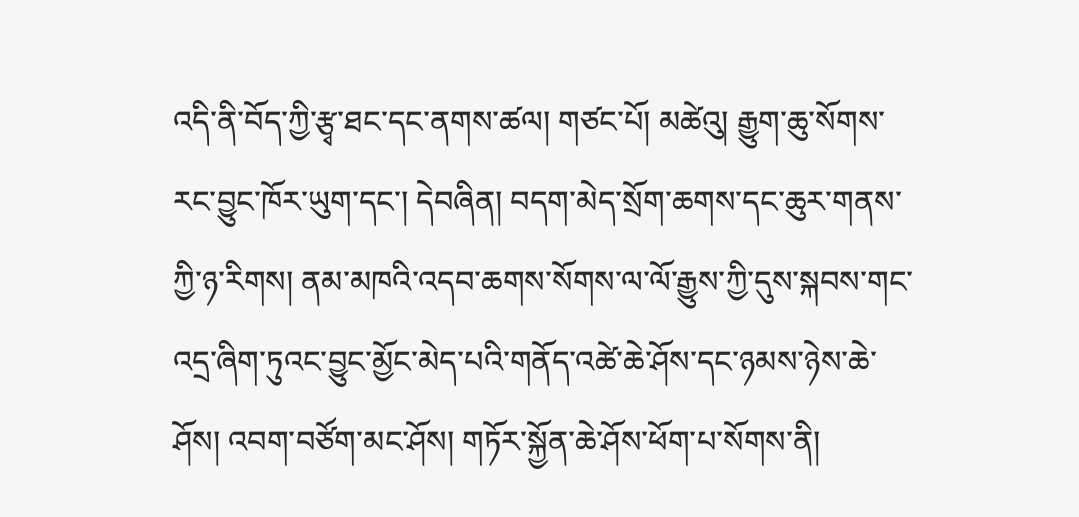འདི་ནི་བོད་ཀྱི་རྩྭ་ཐང་དང་ནགས་ཚལ། གཙང་པོ། མཚེའུ། རྒྱུག་ཆུ་སོགས་རང་བྱུང་ཁོར་ཡུག་དང་། དེབཞིན། བདག་མེད་སྲོག་ཆགས་དང་ཆུར་གནས་ཀྱི་ཉ་རིགས། ནམ་མཁའི་འདབ་ཆགས་སོགས་ལ་ལོ་རྒྱུས་ཀྱི་དུས་སྐབས་གང་འདྲ་ཞིག་ཏུའང་བྱུང་མྱོང་མེད་པའི་གནོད་འཚེ་ཆེ་ཤོས་དང་ཉམས་ཉེས་ཆེ་ཤོས། འབག་བཙོག་མང་ཤོས། གཏོར་སྐྱོན་ཆེ་ཤོས་ཕོག་པ་སོགས་ནི།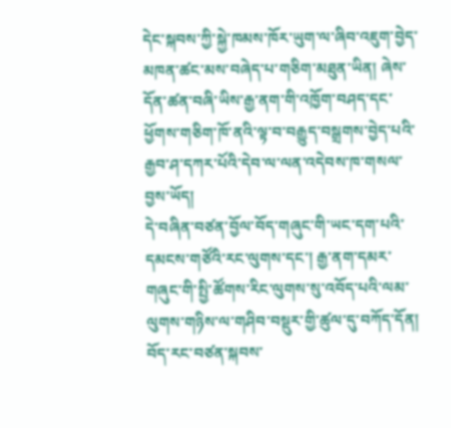དེང་སྐབས་ཀྱི་སྐྱེ་ཁམས་ཁོར་ཡུག་ལ་ཞིབ་འཇུག་བྱེད་མཁན་ཚང་མས་བཞེད་པ་གཅིག་མཐུན་ཡིན། ཞེས་དོན་ཚན་བཞི་ཡིས་རྒྱ་ནག་གི་འཁྱོག་བཤད་དང་ཕྱོགས་གཅིག་ཁོ་ནའི་ལྟ་བ་བརྒྱུད་བསྒྲགས་བྱེད་པའི་རྒྱབ་ཤ་དཀར་པོའི་དེབ་ལ་ལན་འདེབས་ཁ་གསལ་བྱས་ཡོད།
དེ་བཞིན་བཙན་བྱོལ་བོད་གཞུང་གི་ཡང་དག་པའི་དམངས་གཙོའི་རང་ལུགས་དང་། རྒྱ་ནག་དམར་གཞུང་གི་སྤྱི་ཚོགས་རིང་ལུགས་སུ་འབོད་པའི་ལམ་ལུགས་གཉིས་ལ་གཤིབ་བསྡུར་གྱི་ཚུལ་དུ་བཀོད་དོན། བོད་རང་བཙན་སྐབས་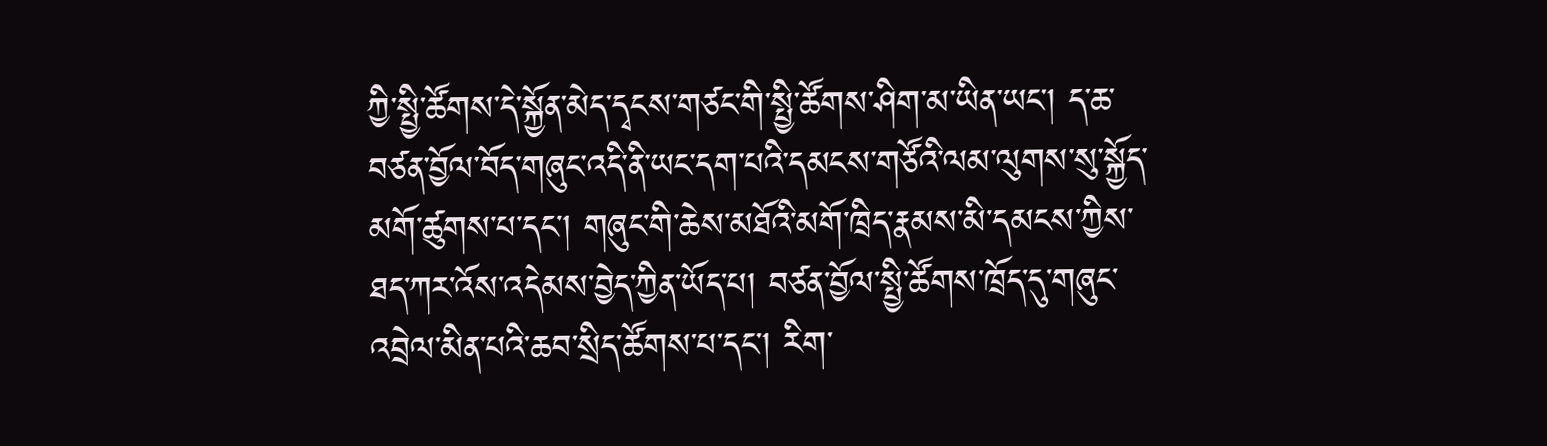ཀྱི་སྤྱི་ཚོགས་དེ་སྐྱོན་མེད་དྭངས་གཙང་གི་སྤྱི་ཚོགས་ཤིག་མ་ཡིན་ཡང་། ད་ཆ་བཙན་བྱོལ་བོད་གཞུང་འདི་ནི་ཡང་དག་པའི་དམངས་གཙོའི་ལམ་ལུགས་སུ་སྐྱོད་མགོ་ཚུགས་པ་དང་། གཞུང་གི་ཆེས་མཐོའི་མགོ་ཁྲིད་རྣམས་མི་དམངས་ཀྱིས་ཐད་ཀར་འོས་འདེམས་བྱེད་ཀྱིན་ཡོད་པ། བཙན་བྱོལ་སྤྱི་ཚོགས་ཁྲོད་དུ་གཞུང་འབྲེལ་མིན་པའི་ཆབ་སྲིད་ཚོགས་པ་དང་། རིག་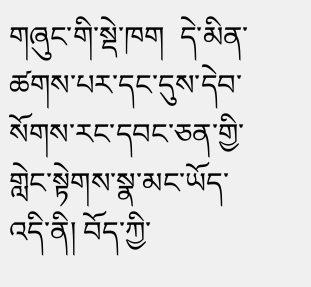གཞུང་གི་སྡེ་ཁག  དེ་མིན་ཚགས་པར་དང་དུས་དེབ་སོགས་རང་དབང་ཅན་གྱི་གླེང་སྟེགས་སྣ་མང་ཡོད་འདི་ནི། བོད་ཀྱི་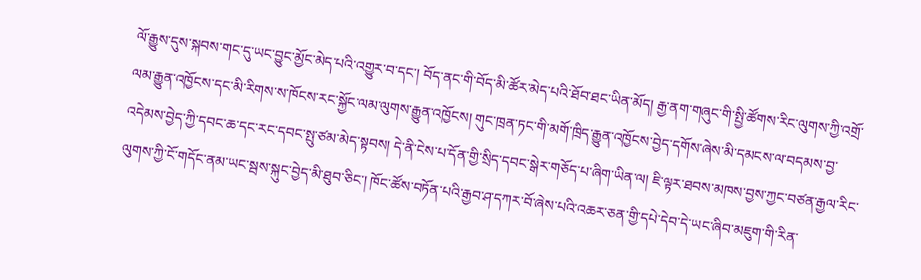ལོ་རྒྱུས་དུས་སྐབས་གང་དུ་ཡང་བྱུང་མྱོང་མེད་པའི་འགྱུར་བ་དང་། བོད་ནང་གི་བོད་མི་ཚོར་མེད་པའི་ཐོབ་ཐང་ཡིན་མོད། རྒྱ་ནག་གཞུང་གི་སྤྱི་ཚོགས་རིང་ལུགས་ཀྱི་འགྲོ་ལམ་རྒྱུན་འཁྱོངས་དང་མི་རིགས་ས་ཁོངས་རང་སྐྱོང་ལམ་ལུགས་རྒྱུན་འཁྱོངས། གུང་ཁྲན་ཏང་གི་མགོ་ཁྲིད་རྒྱུན་འཁྱོངས་བྱེད་དགོས་ཞེས་མི་དམངས་ལ་བདམས་བྱ་འདེམས་བྱེད་ཀྱི་དབང་ཆ་དང་རང་དབང་སྤུ་ཙམ་མེད་སྟབས། དེ་ནི་ངེས་པ་དོན་གྱི་སྲིད་དབང་སྒེར་གཅོད་པ་ཞིག་ཡིན་ལ། ཇི་ལྟར་ཐབས་མཁས་བྱས་ཀྱང་བཙན་རྒྱལ་རིང་ལུགས་ཀྱི་ངོ་གདོང་ནམ་ཡང་སྦས་སྐུང་བྱེད་མི་ཐུབ་ཅིང་། ཁོང་ཚོས་བཏོན་པའི་རྒྱབ་ཤ་དཀར་བོ་ཞེས་པའི་འཆར་ཅན་གྱི་དཔེ་དེབ་དེ་ཡང་ཞིབ་མཇུག་གི་རིན་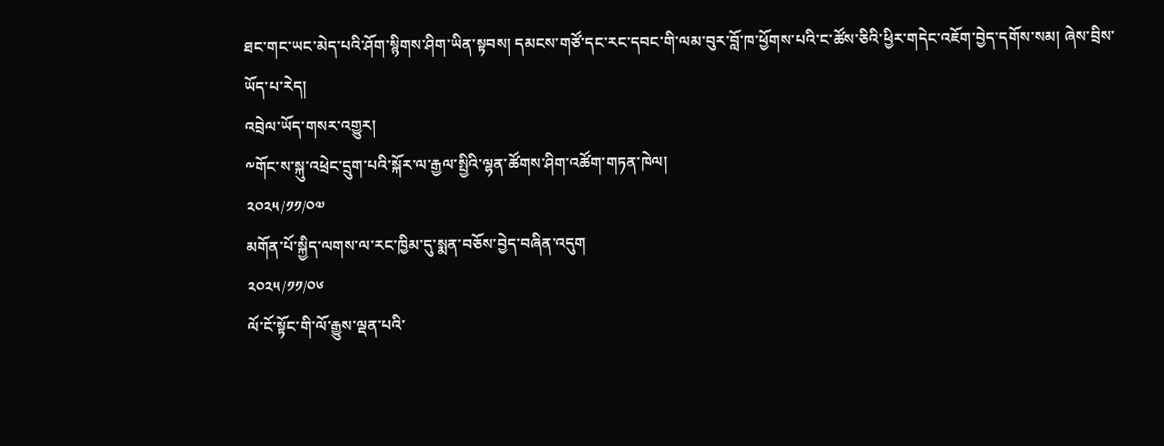ཐང་གང་ཡང་མེད་པའི་ཤོག་སྙིགས་ཤིག་ཡིན་སྟབས། དམངས་གཙོ་དང་རང་དབང་གི་ལམ་བུར་བློ་ཁ་ཕྱོགས་པའི་ང་ཚོས་ཅིའི་ཕྱིར་གདེང་འཇོག་བྱེད་དགོས་སམ། ཞེས་བྲིས་ཡོད་པ་རེད།
འབྲེལ་ཡོད་གསར་འགྱུར།
༸གོང་ས་སྐུ་འཕྲེང་དྲུག་པའི་སྐོར་ལ་རྒྱལ་སྤྱིའི་ལྷན་ཚོགས་ཤིག་འཚོག་གཏན་ཁེལ།
༢༠༢༥/༡༡/༠༧
མགོན་པོ་སྐྱིད་ལགས་ལ་རང་ཁྱིམ་དུ་སྨན་བཅོས་བྱེད་བཞིན་འདུག
༢༠༢༥/༡༡/༠༦
ལོ་ངོ་སྟོང་གི་ལོ་རྒྱུས་ལྡན་པའི་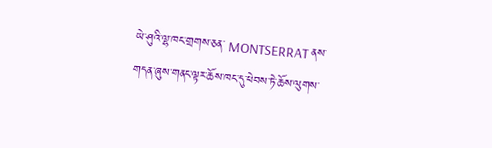ཡེ་ཤུའི་ལྷ་ཁང་གྲགས་ཅན་ MONTSERRAT ནས་གདན་ཞུས་གནང་ལྟར་ཆོས་ཁང་དུ་ཕེབས་ཏེ་ཆོས་ལུགས་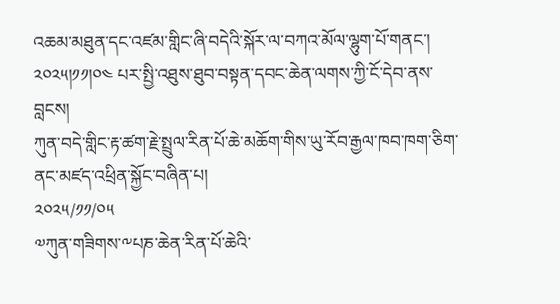འཆམ་མཐུན་དང་འཛམ་གླིང་ཞི་བདེའི་སྐོར་ལ་བཀའ་མོལ་ལྷུག་པོ་གནང་། ༢༠༢༥།༡༡།༠༤ པར་སྤྱི་འཐུས་ཐུབ་བསྟན་དབང་ཆེན་ལགས་ཀྱི་ངོ་དེབ་ནས་བླངས།
ཀུན་བདེ་གླིང་རྟ་ཚག་རྗེ་སྤྲུལ་རིན་པོ་ཆེ་མཆོག་གིས་ཡུ་རོབ་རྒྱལ་ཁབ་ཁག་ཅིག་ནང་མཛད་འཕྲིན་སྐྱོང་བཞིན་པ།
༢༠༢༥/༡༡/༠༥
༧ཀུན་གཟིགས་༸པཎ་ཆེན་རིན་པོ་ཆེའི་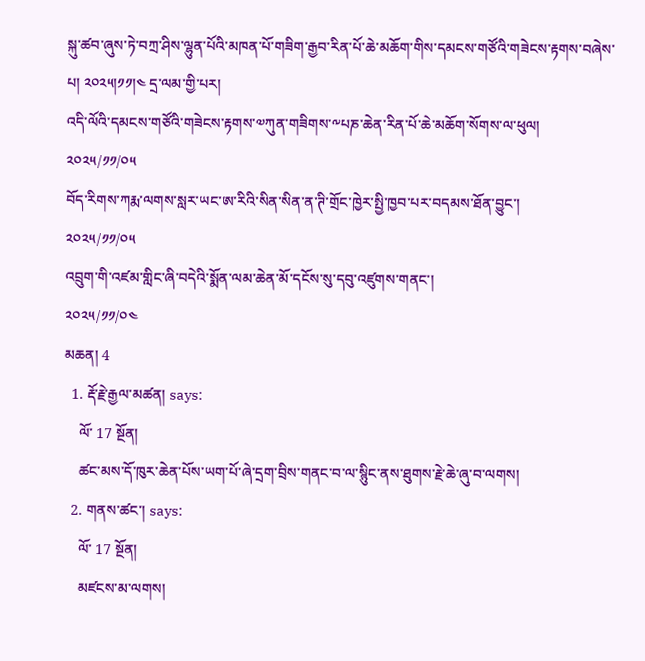སྐུ་ཚབ་ཞུས་ཏེ་བཀྲ་ཤིས་ལྷུན་པོའི་མཁན་པོ་གཟིག་རྒྱབ་རིན་པོ་ཆེ་མཆོག་གིས་དམངས་གཙོའི་གཟེངས་རྟགས་བཞེས་པ། ༢༠༢༥།༡༡།༤ དྲ་ལམ་གྱི་པར།
འདི་ལོའི་དམངས་གཙོའི་གཟེངས་རྟགས་༧ཀུན་གཟིགས་༸པཎ་ཆེན་རིན་པོ་ཆེ་མཆོག་སོགས་ལ་ཕུལ།
༢༠༢༥/༡༡/༠༥
བོད་རིགས་ཀརྨ་ལགས་སླར་ཡང་ཨ་རིའི་སིན་སིན་ན་ཊི་གྲོང་ཁྱེར་སྤྱི་ཁྱབ་པར་བདམས་ཐོན་བྱུང་།
༢༠༢༥/༡༡/༠༥
འབྲུག་གི་འཛམ་གླིང་ཞི་བདེའི་སྨོན་ལམ་ཆེན་མོ་དངོས་སུ་དབུ་འཛུགས་གནང་།
༢༠༢༥/༡༡/༠༤
མཆན། 4
  1. རྡོ་རྗེ་རྒྱལ་མཚན། says:
    ལོ་ 17 སྔོན།
    ཚང་མས་དོ་ཁུར་ཆེན་པོས་ཡག་པོ་ཞེ་དྲག་བྲིས་གནང་བ་ལ་སྙིུང་ནས་ཐུགས་རྗེ་ཆེ་ཞུ་བ་ལགས།
  2. གནས་ཚང་། says:
    ལོ་ 17 སྔོན།
    མཛངས་མ་ལགས།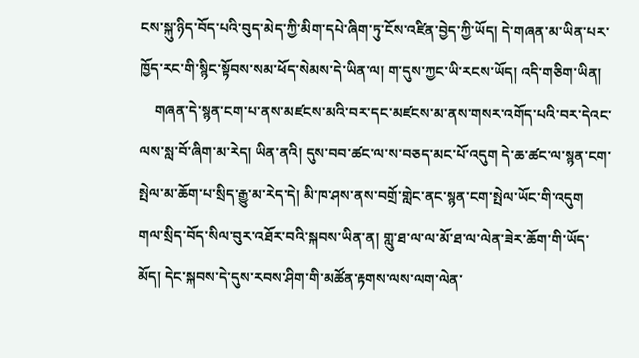ངས་སྐུ་ཉིད་བོད་པའི་བུད་མེད་ཀྱི་མིག་དཔེ་ཞིག་ཏུ་ངོས་འཛིན་བྱེད་ཀྱི་ཡོད། དེ་གཞན་མ་ཡིན་པར་ཁྱོད་རང་གི་སྙིང་སྟོབས་སམ་ཕོད་སེམས་དེ་ཡིན་ལ། ག་དུས་ཀྱང་ཡི་རངས་ཡོད། འདི་གཅིག་ཡིན།
    གཞན་དེ་སྙན་ངག་པ་ནས་མཛངས་མའི་བར་དང་མཛངས་མ་ནས་གསར་འགོད་པའི་བར་དེའང་ལས་སླ་བོ་ཞིག་མ་རེད། ཡིན་ནའི། དུས་བབ་ཚང་ལ་ས་བཅད་མང་པོ་འདུག དེ་ཆ་ཚང་ལ་སྙན་ངག་སྤེལ་མ་ཆོག་པ་སྲིད་རྒྱུ་མ་རེད་དེ། མི་ཁ་ཤས་ནས་བགྲོ་གླེང་ནང་སྙན་ངག་སྤེལ་ཡོང་གི་འདུག གལ་སྲིད་བོད་སིལ་བུར་འཐོར་བའི་སྐབས་ཡིན་ན། གླུ་ཐ་ལ་ལ་མོ་ཐ་ལ་ལེན་ཟེར་ཆོག་གི་ཡོད་མོད། དེང་སྐབས་དེ་དུས་རབས་ཤིག་གི་མཚོན་རྟགས་ལས་ལག་ལེན་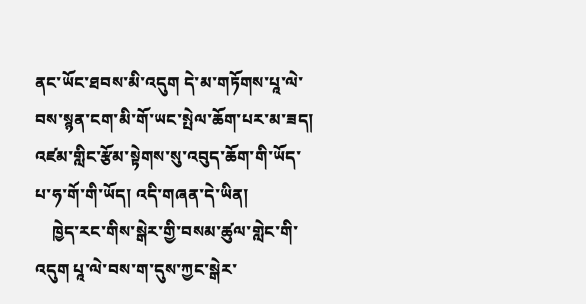ནང་ཡོང་ཐབས་མི་འདུག དེ་མ་གཏོགས་པཱ་ལེ་བས་སྙན་ངག་མི་གོ་ཡང་སྤེལ་ཆོག་པར་མ་ཟད། འཛམ་གླིང་རྩོམ་སྟེགས་སུ་འབུད་ཆོག་གི་ཡོད་པ་ཧ་གོ་གི་ཡོད། འདི་གཞན་དེ་ཡིན།
    ཁྱེད་རང་གིས་སྒེར་གྱི་བསམ་ཚུལ་གླེང་གི་འདུག པཱ་ལེ་བས་ག་དུས་ཀྱང་སྒེར་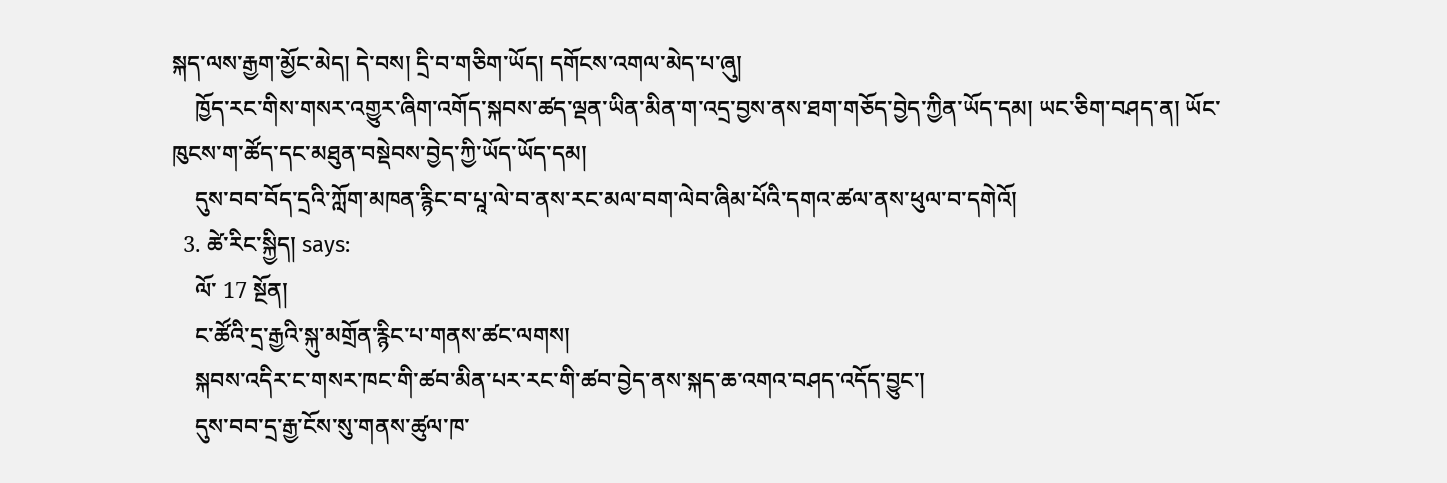སྐད་ལས་རྒྱག་མྱོང་མེད། དེ་བས། དྲི་བ་གཅིག་ཡོད། དགོངས་འགལ་མེད་པ་ཞུ།
    ཁྱོད་རང་གིས་གསར་འགྱུར་ཞིག་འགོད་སྐབས་ཚད་ལྡན་ཡིན་མིན་ག་འདྲ་བྱས་ནས་ཐག་གཅོད་བྱེད་ཀྱིན་ཡོད་དམ། ཡང་ཅིག་བཤད་ན། ཡོང་ཁུངས་ག་ཚོད་དང་མཐུན་བསྡེབས་བྱེད་ཀྱི་ཡོད་ཡོད་དམ།
    དུས་བབ་བོད་དྲའི་ཀློག་མཁན་རྙིང་བ་པཱ་ལེ་བ་ནས་རང་མལ་བག་ལེབ་ཞིམ་པོའི་དགའ་ཚལ་ནས་ཕུལ་བ་དགེའོ།
  3. ཚེ་རིང་སྐྱིད། says:
    ལོ་ 17 སྔོན།
    ང་ཚོའི་དྲ་རྒྱའི་སྐུ་མགྲོན་རྙིང་པ་གནས་ཚང་ལགས།
    སྐབས་འདིར་ང་གསར་ཁང་གི་ཚབ་མིན་པར་རང་གི་ཚབ་བྱེད་ནས་སྐད་ཆ་འགའ་བཤད་འདོད་བྱུང་།
    དུས་བབ་དྲ་རྒྱ་ངོས་སུ་གནས་ཚུལ་ཁ་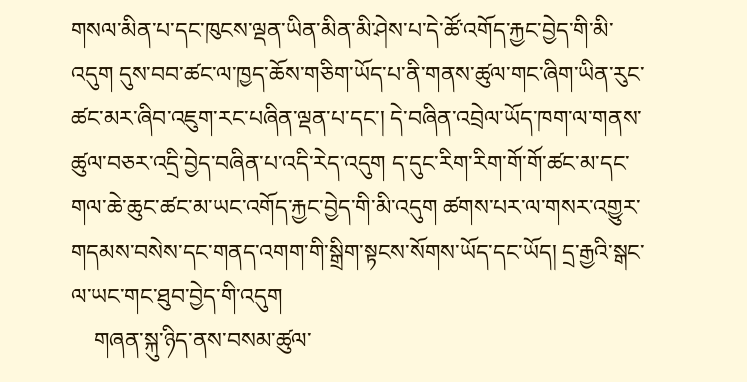གསལ་མིན་པ་དང་ཁུངས་ལྡན་ཡིན་མིན་མི་ཤེས་པ་དེ་ཚོ་འགོད་རྐྱང་བྱེད་གི་མི་འདུག དུས་བབ་ཚང་ལ་ཁྱད་ཆོས་གཅིག་ཡོད་པ་ནི་གནས་ཚུལ་གང་ཞིག་ཡིན་རུང་ཚང་མར་ཞིབ་འཇུག་རང་པཞིན་ལྡན་པ་དང་། དེ་བཞིན་འབྲེལ་ཡོད་ཁག་ལ་གནས་ཚུལ་བཅར་འདྲི་བྱེད་བཞིན་པ་འདི་རེད་འདུག ད་དུང་རིག་རིག་གོ་གོ་ཚང་མ་དང་གལ་ཆེ་ཆུང་ཚང་མ་ཡང་འགོད་རྐྱང་བྱེད་གི་མི་འདུག ཚགས་པར་ལ་གསར་འགྱུར་གདམས་བསེས་དང་གནད་འགག་གི་སྒྲིག་སྟངས་སོགས་ཡོད་དང་ཡོད། དྲ་རྒྱའི་སྒང་ལ་ཡང་གང་ཐུབ་བྱེད་གི་འདུག
    གཞན་སྐུ་ཉིད་ནས་བསམ་ཚུལ་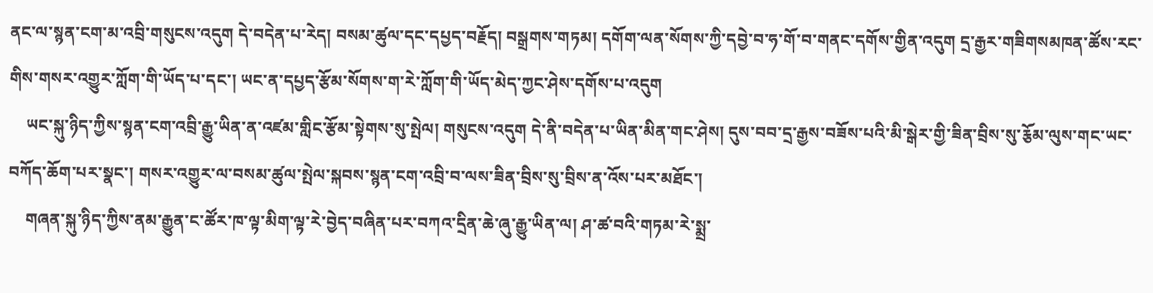ནང་ལ་སྙན་ངག་མ་འབྲི་གསུངས་འདུག དེ་བདེན་པ་རེད། བསམ་ཚུལ་དང་དཔྱད་བརྗོད། བསྒྲགས་གཏམ། དགོག་ལན་སོགས་ཀྱི་དབྱེ་བ་ཧ་གོ་བ་གནང་དགོས་གྱིན་འདུག དྲ་རྒྱར་གཟིགསམཁན་ཚོས་རང་གིས་གསར་འགྱུར་ཀློག་གི་ཡོད་པ་དང་། ཡང་ན་དཔྱད་རྩོམ་སོགས་ག་རེ་ཀློག་གི་ཡོད་མེད་ཀྱང་ཤེས་དགོས་པ་འདུག
    ཡང་སྐུ་ཉིད་ཀྱིས་སྙན་ངག་འབྲི་རྒྱུ་ཡིན་ན་འཛམ་གླིང་རྩོམ་སྟེགས་སུ་སྤེལ། གསུངས་འདུག དེ་ནི་བདེན་པ་ཡིན་མིན་གང་ཤེས། དུས་བབ་དྲ་རྒྱས་བཟོས་པའི་མི་སྒེར་གྱི་ཟིན་བྲིས་སུ་རྕོམ་ལུས་གང་ཡང་བཀོད་ཆོག་པར་སྣང་། གསར་འགྱུར་ལ་བསམ་ཚུལ་སྤེལ་སྐབས་སྙན་ངག་འབྲི་བ་ལས་ཟིན་བྲིས་སུ་བྲིས་ན་འོས་པར་མཐོང་།
    གཞན་སྐུ་ཉིད་ཀྱིས་ནམ་རྒྱུན་ང་ཚོར་ཁ་ལྟ་མིག་ལྟ་རེ་བྱེད་བཞིན་པར་བཀའ་དྲིན་ཆེ་ཞུ་རྒྱུ་ཡིན་ལ། ཤ་ཚ་བའི་གཏམ་རེ་སྨྲ་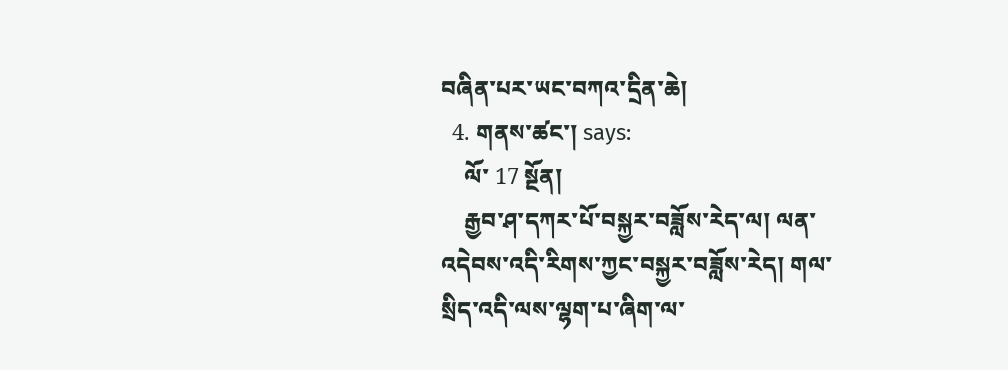བཞིན་པར་ཡང་བཀའ་དྲིན་ཆེ།
  4. གནས་ཚང་། says:
    ལོ་ 17 སྔོན།
    རྒྱབ་ཤ་དཀར་པོ་བསྐྱར་བཟློས་རེད་ལ། ལན་འདེབས་འདི་རིགས་ཀྱང་བསྐྱར་བཟློས་རེད། གལ་སྲིད་འདི་ལས་ལྷག་པ་ཞིག་ལ་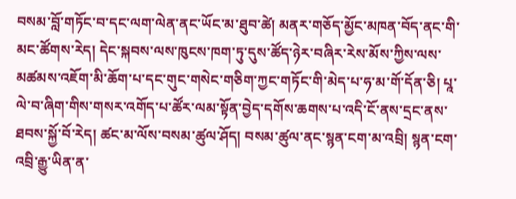བསམ་བློ་གཏོང་བ་དང་ལག་ལེན་ནང་ཡོང་མ་ཐུབ་ཚེ། མནར་གཅོད་མྱོང་མཁན་བོད་ནང་གི་མང་ཚོགས་རེད། དེང་སྐབས་ལས་ཁུངས་ཁག་ཏུ་དུས་ཚོད་ཉེར་བཞིར་རེས་མོས་ཀྱིས་ལས་མཚམས་འཇོག་མི་ཆོག་པ་དང་གུང་གསེང་གཅིག་ཀྱང་གཏོང་གི་མེད་པ་ཧ་མ་གོ་དོན་ཅི། པཱ་ལེ་བ་ཞིག་གིས་གསར་འགོད་པ་ཚོར་ལམ་སྟོན་བྱེད་དགོས་ཆགས་པ་འདི་ངོ་ནས་དྲང་ནས་ཐབས་སྐྱོ་བོ་རེད། ཚང་མ་ལོས་བསམ་ཚུལ་ཤོད། བསམ་ཚུལ་ནང་སྙན་ངག་མ་འབྲི། སྙན་ངག་འབྲི་རྒྱུ་ཡིན་ན་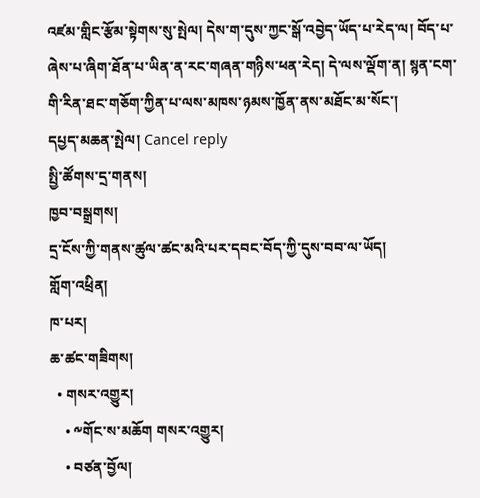འཛམ་གླིང་རྩོམ་སྟེགས་སུ་སྤེལ། དེས་ག་དུས་ཀྱང་སྒོ་འབྱེད་ཡོད་པ་རེད་ལ། བོད་པ་ཞེས་པ་ཞིག་ཐོན་པ་ཡིན་ན་རང་གཞན་གཉིས་ཕན་རེད། དེ་ལས་ལྡོག་ན། སྙན་ངག་གི་རིན་ཐང་གཅོག་ཀྱིན་པ་ལས་མཁས་ཉམས་ཁྱོན་ནས་མཐོང་མ་སོང་།
དཔྱད་མཆན་སྤེལ། Cancel reply
སྤྱི་ཚོགས་དྲ་གནས།
ཁྱབ་བསྒྲགས།
དྲ་ངོས་ཀྱི་གནས་ཚུལ་ཚང་མའི་པར་དབང་བོད་ཀྱི་དུས་བབ་ལ་ཡོད།
གློག་འཕྲིན།
ཁ་པར།
ཆ་ཚང་གཟིགས།
  • གསར་འགྱུར།
    • ༸གོང་ས་མཆོག གསར་འགྱུར།
    • བཙན་བྱོལ།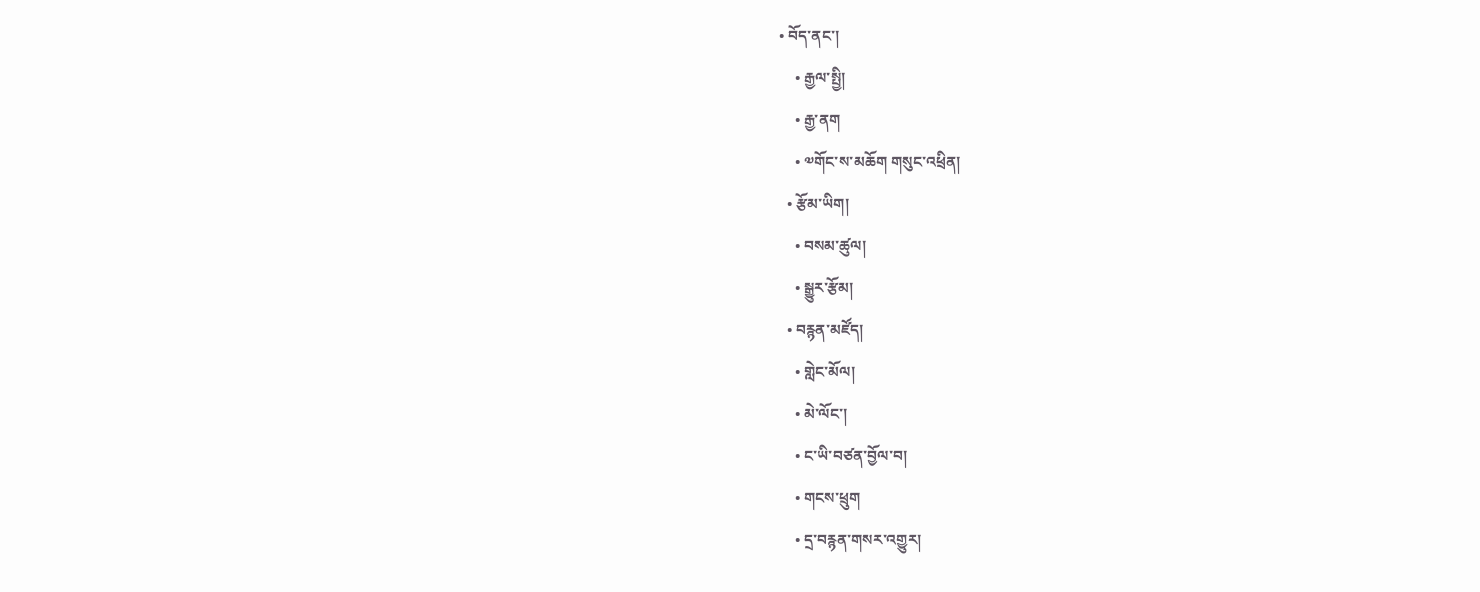• བོད་ནང་།
    • རྒྱལ་སྤྱི།
    • རྒྱ་ནག
    • ༧གོང་ས་མཆོག གསུང་འཕྲིན།
  • རྩོམ་ཡིག།
    • བསམ་ཚུལ།
    • སྒྱུར་རྩོམ།
  • བརྙན་མཛོད།
    • གླེང་མོལ།
    • མེ་ལོང་།
    • ང་ཡི་བཙན་བྱོལ་བ།
    • གངས་ཕྲུག
    • དྲ་བརྙན་གསར་འགྱུར།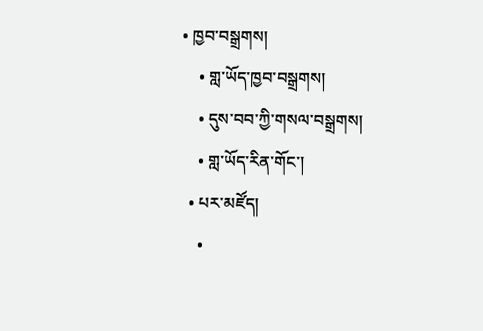• ཁྱབ་བསྒྲགས།
    • གླ་ཡོད་ཁྱབ་བསྒྲགས།
    • དུས་བབ་ཀྱི་གསལ་བསྒྲགས།
    • གླ་ཡོད་རིན་གོང་།
  • པར་མཛོད།
    •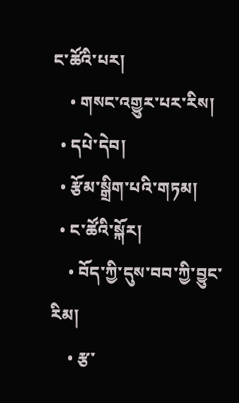ང་ཚོའི་པར།
    • གསང་འགྱུར་པར་རིས།
  • དཔེ་དེབ།
  • རྩོམ་སྒྲིག་པའི་གཏམ།
  • ང་ཚོའི་སྐོར།
    • བོད་ཀྱི་དུས་བབ་ཀྱི་བྱུང་རིམ།
    • རྩ་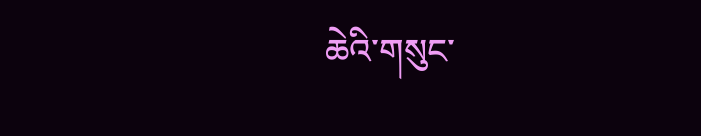ཆེའི་གསུང་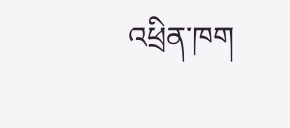འཕྲིན་ཁག